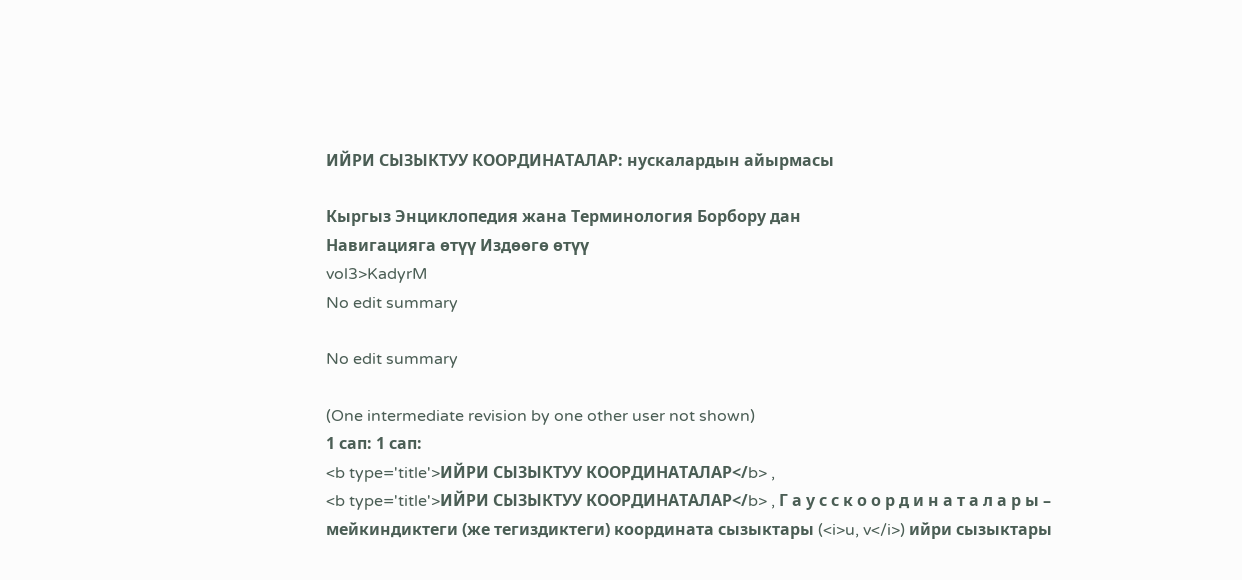ИЙРИ СЫЗЫКТУУ КООРДИНАТАЛАР: нускалардын айырмасы

Кыргыз Энциклопедия жана Терминология Борбору дан
Навигацияга өтүү Издөөгө өтүү
vol3>KadyrM
No edit summary

No edit summary

(One intermediate revision by one other user not shown)
1 сап: 1 сап:
<b type='title'>ИЙРИ СЫЗЫКТУУ КООРДИНАТАЛАР</b> ,
<b type='title'>ИЙРИ СЫЗЫКТУУ КООРДИНАТАЛАР</b> , Г а у с с к о о р д и н а т а л а р ы – мейкиндиктеги (же тегиздиктеги) координата сызыктары (<i>u, v</i>) ийри сызыктары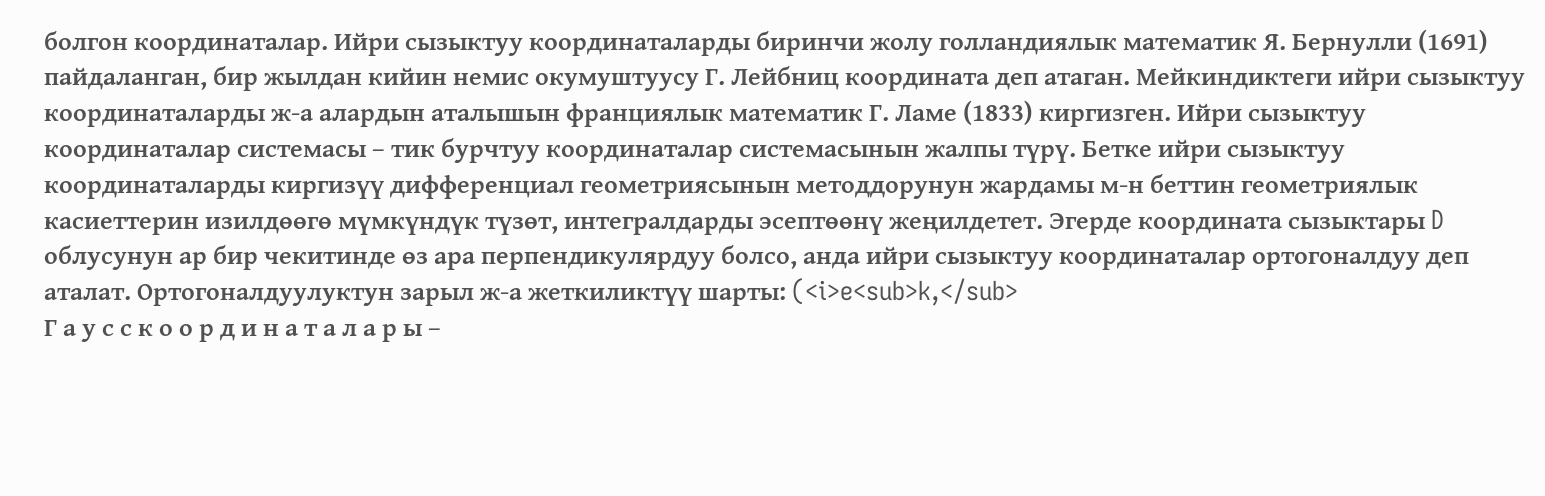болгон координаталар. Ийри сызыктуу координаталарды биринчи жолу голландиялык математик Я. Бернулли (1691) пайдаланган, бир жылдан кийин немис окумуштуусу Г. Лейбниц координата деп атаган. Мейкиндиктеги ийри сызыктуу координаталарды ж-а алардын аталышын франциялык математик Г. Ламе (1833) киргизген. Ийри сызыктуу координаталар системасы – тик бурчтуу координаталар системасынын жалпы түрү. Бетке ийри сызыктуу координаталарды киргизүү дифференциал геометриясынын методдорунун жардамы м-н беттин геометриялык касиеттерин изилдөөгө мүмкүндүк түзөт, интегралдарды эсептөөнү жеңилдетет. Эгерде координата сызыктары D облусунун ар бир чекитинде өз ара перпендикулярдуу болсо, анда ийри сызыктуу координаталар ортогоналдуу деп аталат. Ортогоналдуулуктун зарыл ж-а жеткиликтүү шарты: (<i>e<sub>k,</sub>
Г а у с с к о о р д и н а т а л а р ы –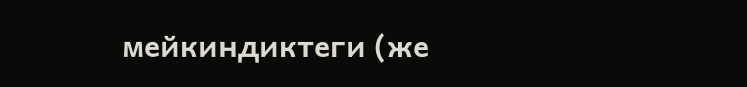мейкиндиктеги (же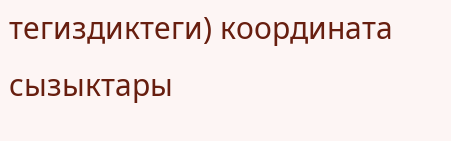тегиздиктеги) координата сызыктары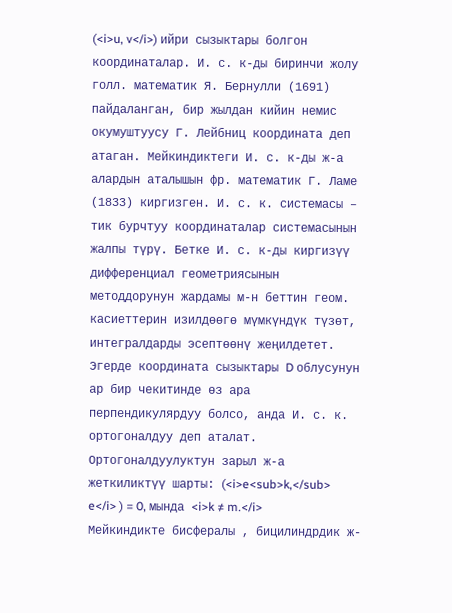(<i>u, v</i>) ийри сызыктары болгон координаталар. И. с. к-ды биринчи жолу голл. математик Я. Бернулли (1691) пайдаланган, бир жылдан кийин немис окумуштуусу Г. Лейбниц координата деп атаган. Мейкиндиктеги И. с. к-ды ж-а алардын аталышын фр. математик Г. Ламе (1833) киргизген. И. с. к. системасы – тик бурчтуу координаталар системасынын жалпы түрү. Бетке И. с. к-ды киргизүү дифференциал геометриясынын методдорунун жардамы м-н беттин геом. касиеттерин изилдөөгө мүмкүндүк түзөт, интегралдарды эсептөөнү жеңилдетет. Эгерде координата сызыктары D облусунун ар бир чекитинде өз ара перпендикулярдуу болсо, анда И. с. к. ортогоналдуу деп аталат. Ортогоналдуулуктун зарыл ж-а жеткиликтүү шарты: (<i>e<sub>k,</sub>
e</i> ) = 0, мында <i>k ≠ m.</i> Мейкиндикте бисфералы , бицилиндрдик ж-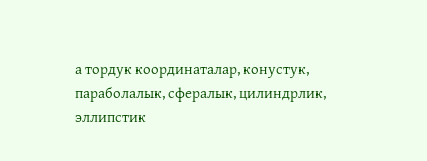а тордук координаталар, конустук, параболалык, сфералык, цилиндрлик, эллипстик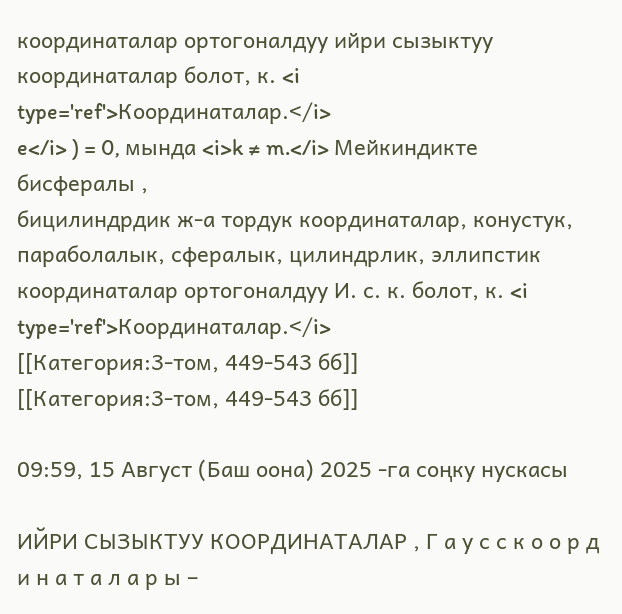координаталар ортогоналдуу ийри сызыктуу координаталар болот, к. <i type='ref'>Координаталар.</i>
e</i> ) = 0, мында <i>k ≠ m.</i> Мейкиндикте бисфералы ,
бицилиндрдик ж-а тордук координаталар, конустук, параболалык, сфералык, цилиндрлик, эллипстик координаталар ортогоналдуу И. с. к. болот, к. <i type='ref'>Координаталар.</i>
[[Категория:3-том, 449-543 бб]]
[[Категория:3-том, 449-543 бб]]

09:59, 15 Август (Баш оона) 2025 -га соңку нускасы

ИЙРИ СЫЗЫКТУУ КООРДИНАТАЛАР , Г а у с с к о о р д и н а т а л а р ы –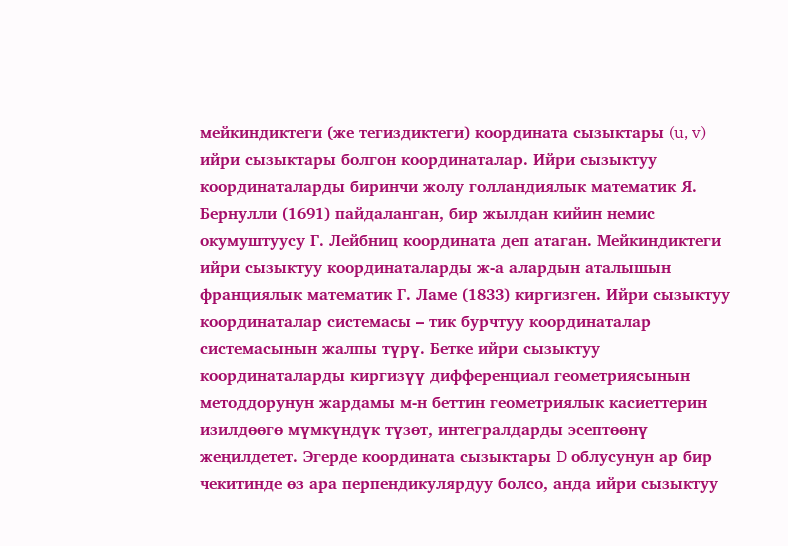мейкиндиктеги (же тегиздиктеги) координата сызыктары (u, v) ийри сызыктары болгон координаталар. Ийри сызыктуу координаталарды биринчи жолу голландиялык математик Я. Бернулли (1691) пайдаланган, бир жылдан кийин немис окумуштуусу Г. Лейбниц координата деп атаган. Мейкиндиктеги ийри сызыктуу координаталарды ж-а алардын аталышын франциялык математик Г. Ламе (1833) киргизген. Ийри сызыктуу координаталар системасы – тик бурчтуу координаталар системасынын жалпы түрү. Бетке ийри сызыктуу координаталарды киргизүү дифференциал геометриясынын методдорунун жардамы м-н беттин геометриялык касиеттерин изилдөөгө мүмкүндүк түзөт, интегралдарды эсептөөнү жеңилдетет. Эгерде координата сызыктары D облусунун ар бир чекитинде өз ара перпендикулярдуу болсо, анда ийри сызыктуу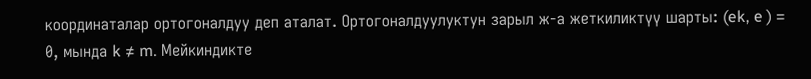координаталар ортогоналдуу деп аталат. Ортогоналдуулуктун зарыл ж-а жеткиликтүү шарты: (ek, e ) = 0, мында k ≠ m. Мейкиндикте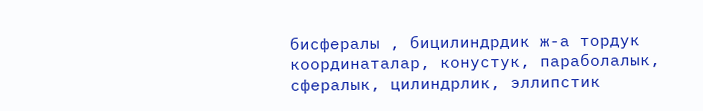бисфералы , бицилиндрдик ж-а тордук координаталар, конустук, параболалык, сфералык, цилиндрлик, эллипстик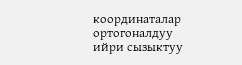координаталар ортогоналдуу ийри сызыктуу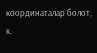координаталар болот, к.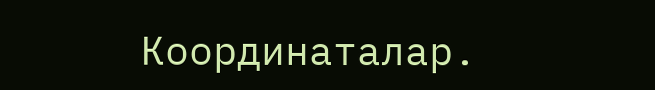Координаталар.